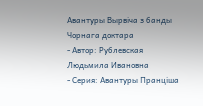Авантуры Вырвіча з банды Чорнага доктара
- Автор: Рублевская Людьмила Ивановна
- Серия: Авантуры Пранціша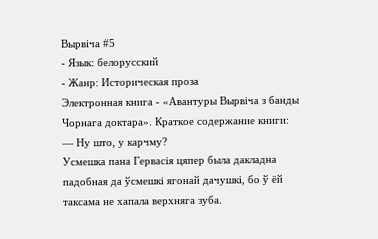Вырвіча #5
- Язык: белорусский
- Жанр: Историческая проза
Электронная книга - «Авантуры Вырвіча з банды Чорнага доктара». Краткое содержание книги:
— Ну што, у карчму?
Усмешка пана Гервасія цяпер была дакладна падобная да ўсмешкі ягонай дачушкі, бо ў ёй таксама не хапала верхняга зуба.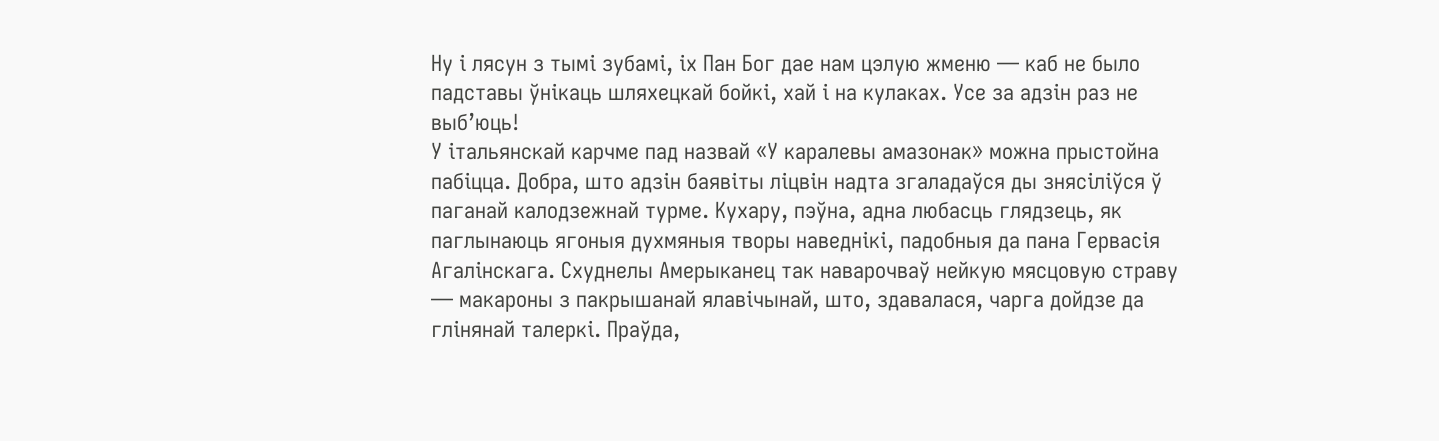Ну і лясун з тымі зубамі, іх Пан Бог дае нам цэлую жменю — каб не было падставы ўнікаць шляхецкай бойкі, хай і на кулаках. Усе за адзін раз не выб’юць!
У італьянскай карчме пад назвай «У каралевы амазонак» можна прыстойна пабіцца. Добра, што адзін баявіты ліцвін надта згаладаўся ды знясіліўся ў паганай калодзежнай турме. Кухару, пэўна, адна любасць глядзець, як паглынаюць ягоныя духмяныя творы наведнікі, падобныя да пана Гервасія Агалінскага. Схуднелы Амерыканец так наварочваў нейкую мясцовую страву — макароны з пакрышанай ялавічынай, што, здавалася, чарга дойдзе да глінянай талеркі. Праўда,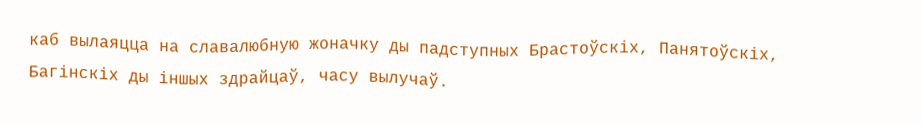каб вылаяцца на славалюбную жоначку ды падступных Брастоўскіх, Панятоўскіх, Багінскіх ды іншых здрайцаў, часу вылучаў.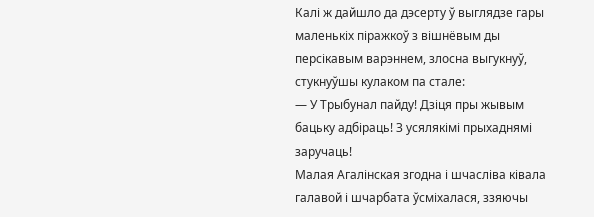Калі ж дайшло да дэсерту ў выглядзе гары маленькіх піражкоў з вішнёвым ды персікавым варэннем, злосна выгукнуў, стукнуўшы кулаком па стале:
— У Трыбунал пайду! Дзіця пры жывым бацьку адбіраць! З усялякімі прыхаднямі заручаць!
Малая Агалінская згодна і шчасліва ківала галавой і шчарбата ўсміхалася, ззяючы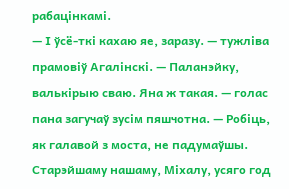рабацінкамі.
— І ўсё-ткі кахаю яе, заразу. — тужліва прамовіў Агалінскі. — Паланэйку, валькірыю сваю. Яна ж такая. — голас пана загучаў зусім пяшчотна. — Робіць, як галавой з моста, не падумаўшы. Старэйшаму нашаму, Міхалу, усяго год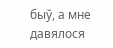быў, а мне давялося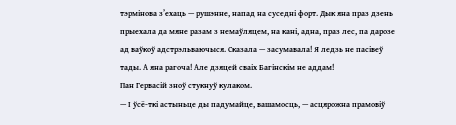тэрмінова з’ехаць — рушэнне, напад на суседні форт. Дык яна праз дзень прыехала да мяне разам з немаўляцем, на кані, адна, праз лес, па дарозе ад ваўкоў адстрэльваючыся. Сказала — засумавала! Я ледзь не пасівеў тады. А яна рагоча! Але дзяцей сваіх Багінскім не аддам!
Пан Гервасій зноў стукнуў кулаком.
— І ўсё-ткі астыньце ды падумайце, вашамосць, — асцярожна прамовіў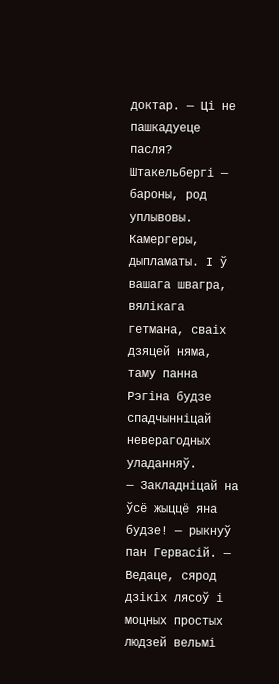доктар. — Ці не пашкадуеце пасля? Штакельбергі — бароны, род уплывовы. Камергеры, дыпламаты. І ў вашага швагра, вялікага гетмана, сваіх дзяцей няма, таму панна Рэгіна будзе спадчынніцай неверагодных уладанняў.
— Закладніцай на ўсё жыццё яна будзе! — рыкнуў пан Гервасій. — Ведаце, сярод дзікіх лясоў і моцных простых людзей вельмі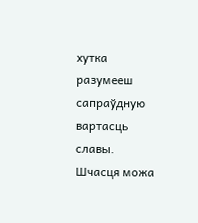хутка разумееш сапраўдную вартасць славы. Шчасця можа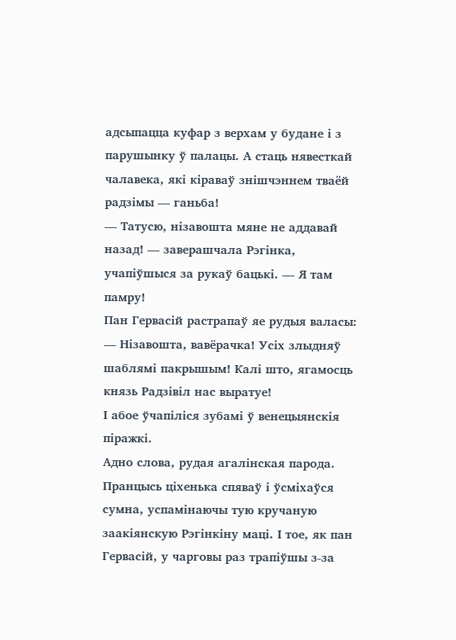адсыпацца куфар з верхам у будане і з парушынку ў палацы. А стаць нявесткай чалавека, які кіраваў знішчэннем тваёй радзімы — ганьба!
— Татусю, нізавошта мяне не аддавай назад! — заверашчала Рэгінка, учапіўшыся за рукаў бацькі. — Я там памру!
Пан Гервасій растрапаў яе рудыя валасы:
— Нізавошта, вавёрачка! Усіх злыдняў шаблямі пакрышым! Калі што, ягамосць князь Радзівіл нас выратуе!
І абое ўчапіліся зубамі ў венецыянскія піражкі.
Адно слова, рудая агалінская парода.
Пранцысь ціхенька спяваў і ўсміхаўся сумна, успамінаючы тую кручаную заакіянскую Рэгінкіну маці. І тое, як пан Гервасій, у чарговы раз трапіўшы з-за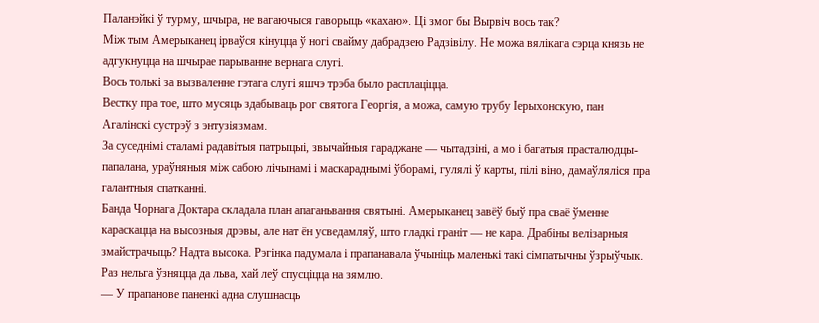Паланэйкі ў турму, шчыра, не вагаючыся гаворыць «кахаю». Ці змог бы Вырвіч вось так?
Між тым Амерыканец ірваўся кінуцца ў ногі свайму дабрадзею Радзівілу. Не можа вялікага сэрца князь не адгукнуцца на шчырае парыванне вернага слугі.
Вось толькі за вызваленне гэтага слугі яшчэ трэба было расплаціцца.
Вестку пра тое, што мусяць здабываць рог святога Георгія, а можа, самую трубу Іерыхонскую, пан Агалінскі сустрэў з энтузіязмам.
За суседнімі сталамі радавітыя патрыцыі, звычайныя гараджане — чытадзіні, а мо і багатыя прасталюдцы-папалана, ураўняныя між сабою лічынамі і маскараднымі ўборамі, гулялі ў карты, пілі віно, дамаўляліся пра галантныя спатканні.
Банда Чорнага Доктара складала план апаганьвання святыні. Амерыканец завёў быў пра сваё ўменне караскацца на высозныя дрэвы, але нат ён усведамляў, што гладкі граніт — не кара. Драбіны велізарныя змайстрачыць? Надта высока. Рэгінка падумала і прапанавала ўчыніць маленькі такі сімпатычны ўзрыўчык. Раз нельга ўзняцца да льва, хай леў спусціцца на зямлю.
— У прапанове паненкі адна слушнасць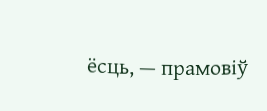ёсць, — прамовіў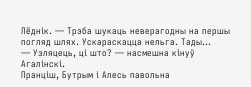Лёднік. — Трэба шукаць неверагодны на першы погляд шлях. Ускараскацца нельга. Тады…
— Узляцець, ці што? — насмешна кінуў Агалінскі.
Пранціш, Бутрым і Алесь павольна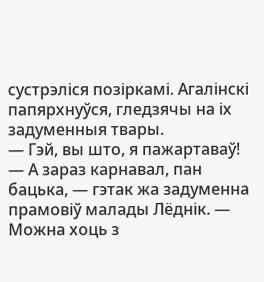сустрэліся позіркамі. Агалінскі папярхнуўся, гледзячы на іх задуменныя твары.
— Гэй, вы што, я пажартаваў!
— А зараз карнавал, пан бацька, — гэтак жа задуменна прамовіў малады Лёднік. — Можна хоць з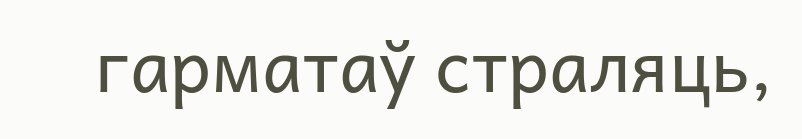гарматаў страляць,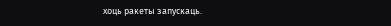хоць ракеты запускаць.